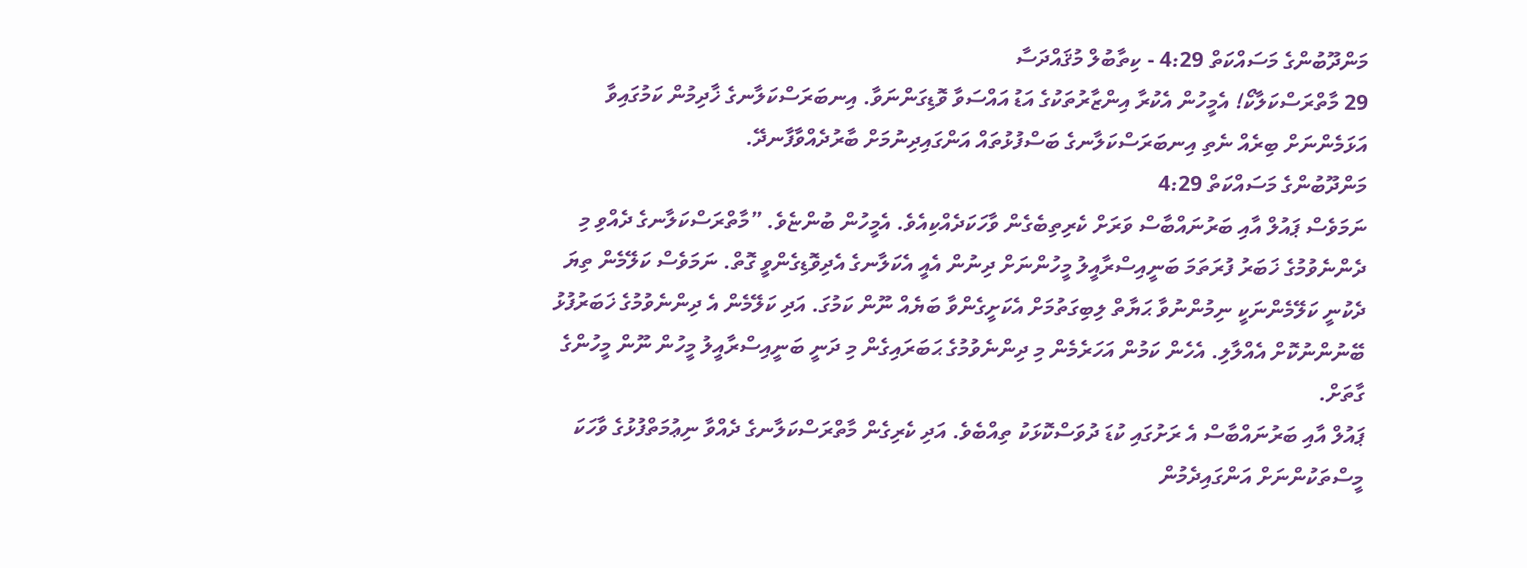މަންދޫބުންގެ މަސައްކަތް 4:29 - ކިތާބުލް މުޤައްދަސާ
29 މާތްރަސްކަލާކޯ! އެމީހުން އެކުރާ އިންޒާރުތަކުގެ އަޑު އައްސަވާ ވޮޑިގަންނަވާ. އިނބަރަސްކަލާނގެ ޚާދިމުން ކަމުގައިވާ އަޅަމެންނަށް ބިރެއް ނެތި އިނބަރަސްކަލާނގެ ބަސްފުޅުތައް އަންގައިދިނުމަށް ބާރުދެއްވާފާނދޭ.
މަންދޫބުންގެ މަސައްކަތް 4:29
ނަމަވެސް ޕައުލް އާއި ބަރުނައްބާސް ވަރަށް ކެރިތިބެގެން ވާހަކަދެއްކިއެވެ. އެމީހުން ބުންޏެވެ. ”މާތްރަސްކަލާނގެ ދެއްވި މި ދެންނެވުމުގެ ޚަބަރު ފުރަތަމަ ބަނީއިސްރާއީލު މީހުންނަށް ދިނުން އެއީ އެކަލާނގެ އެދިވޮޑިގެންވީ ގޮތް. ނަމަވެސް ކަލޭމެން ތިޔަ ދެކުނީ ކަލޭމެންނަކީ ނިމުންނުވާ ޙަޔާތް ލިބިގަތުމަށް އެކަށީގެންވާ ބަޔެއް ނޫން ކަމުގަ. އަދި ކަލޭމެން އެ ދިންނެވުމުގެ ޚަބަރުފުޅު ބޭނުންނުކޮށް އެއްލާލި. އެހެން ކަމުން އަހަރެމެން މި ދިންނެވުމުގެ ޙަބަރައިގެން މި ދަނީ ބަނީއިސްރާއީލު މީހުން ނޫން މީހުންގެ ގާތަށް.
ޕައުލް އާއި ބަރުނައްބާސް އެ ރަށުގައި ކުޑަ ދުވަސްކޮޅަކު ތިއްބެވެ. އަދި ކެރިގެން މާތްރަސްކަލާނގެ ދެއްވާ ނިޢުމަތްފުޅުގެ ވާހަކަ މީސްތަކުންނަށް އަންގައިދެމުން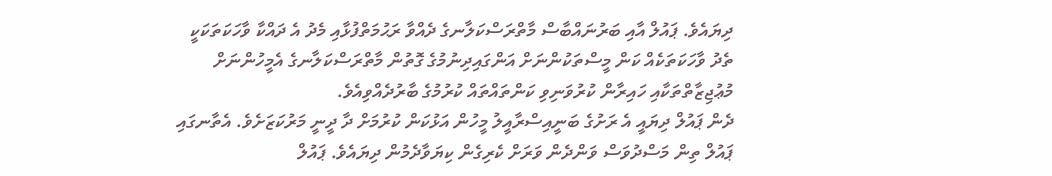ދިޔައެވެ. ޕައުލް އާއި ބަރުނައްބާސް މާތްރަސްކަލާނގެ ދެއްވާ ރަޙުމަތްފުޅާއި މެދު އެ ދައްކާ ވާހަކަތަކަކީ ތެދު ވާހަކަތަކެއް ކަން މީސްތަކުންނަށް އަންގައިދިނުމުގެ ގޮތުން މާތްރަސްކަލާނގެ އެމީހުންނަށް މުޢުޖިޒާތްތަކާއި ހައިރާން ކުރުވަނިވި ކަންތައްތައް ކުރުމުގެ ބާރުދެއްވިއެވެ.
ދެން ޕައުލް ދިޔައީ އެ ރަށުގެ ބަނީއިސްރާއީލު މީހުން އަޅުކަން ކުރުމަށް ދާ ދީނީ މަރުކަޒަށެވެ. އެތާނގައި ޕައުލް ތިން މަސްދުވަސް ވަންދެން ވަރަށް ކެރިގެން ކިޔަވާދެމުން ދިޔައެވެ. ޕައުލް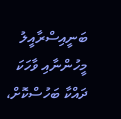ބަނީއިސްރާއީލު މީހުންނާއި ވާހަކަ ދައްކާ ބަހުސްކޮށް،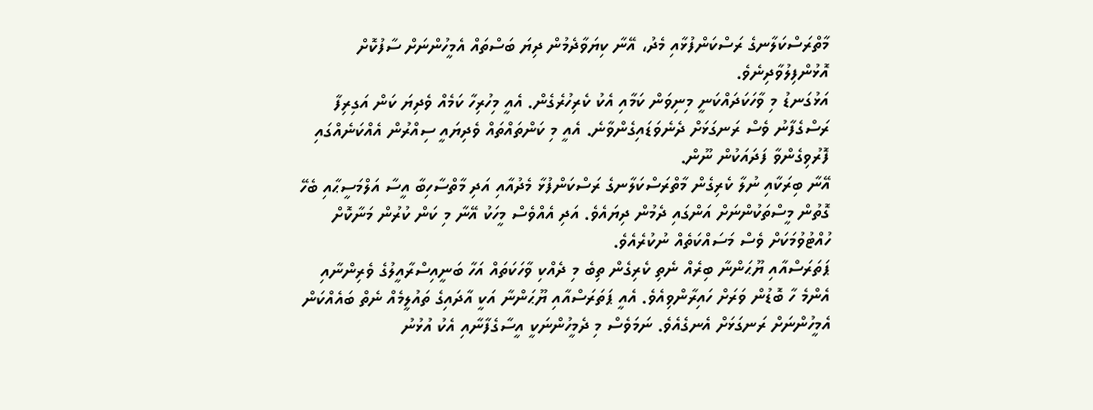މާތްރަސްކަލާނގެ ރަސްކަންފުޅާއި މެދު، އޭނާ ކިޔަވާދެމުން ދިޔަ ބަސްތައް އެމީހުންނަށް ސާފުކޮށް އޮޅުންފިލުވާދިނެވެ.
އަޅުގަނޑު މި ވާހަކަދައްކަނީ މިނިވަން ކަމާއި އެކު ކެރިހުރެގެން. އެއީ މިހުރިހާ ކަމެއް ވެދިޔަ ކަން އަގިރިފާ ރަސްގެފާނު ވެސް ރަނގަޅަށް ދެނެވަޑައިގެންވާނެ. އެއީ މި ކަންތައްތައް ވެދިޔައީ ސިއްރުން އެއްކަނެއްގައި ފޮރުވިގެންވާ ފަދައަކުން ނޫން.
އޭނާ ބިރަކާއި ނުލާ ކެރިގެން މާތްރަސްކަލާނގެ ރަސްކަންފުޅާ މެދުއާއި އަދި މާތްސާހިބާ އީސާ އަލްމަސީޙާއި ބެހޭ ގޮތުން މީސްތަކުންނަށް އަންގައި ދެމުން ދިޔައެވެ. އަދި އެއްވެސް މީހަކު އޭނާ މި ކަން ކުރުން މަނާކޮށް ހުއްޓުވުމަކަށް ވެސް މަސައްކަތެއް ނުކުރެއެވެ.
ޕަތަރަސްއާއި ޔޫޙަންނާ ބިރެއް ނެތި ކެރިގެން ތިބެ މި ދެއްކި ވާހަކަތައް އަހާ ބަނީއިސްރާއީލުގެ ވެރިންނާއި އެންމެ ހާ ބޮޑުން ވަރަށް ހައިރާންވިއެވެ. އެއީ ޕަތަރަސްއާއި ޔޫޙަންނާ އަކީ އާދައިގެ ތައުލީމެއް ނެތް ބައެއްކަން އެމީހުންނަށް ރަނގަޅަށް އެނގެއެވެ. ނަމަވެސް މި ދެމީހުންނަކީ އީސާގެފާނާއި އެކު އުޅުނު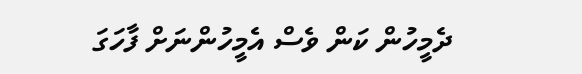ދެމީހުން ކަން ވެސް އެމީހުންނަށް ފާހަގަ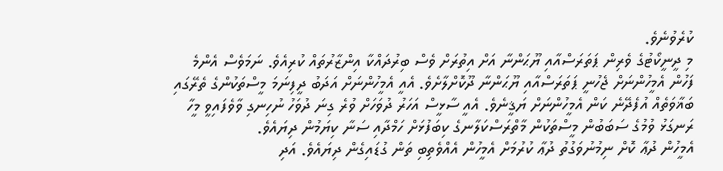ކުރެވުނެވެ.
މި ދީނީކޯޓުގެ ވެރިން ޕަތަރަސްއާއި ޔޫޙަންނާ އަށް އިތުރަށް ވެސް ބިރުދައްކާ އިންޒާރުތައް ކުރިއެވެ. ނަމަވެސް އެންމެ ފަހުން އެމީހުންނަށް ޖެހުނީ ޕަތަރަސްއާއި ޔޫޙަންނާ ދޫކޮށްލާށެވެ. އެއީ އެމީހުންނަށް އަދަބު ދީފިނަމަ މީސްތަކުންގެ ތެރޭގައި ބަޣާވަތެއް އުފެދޭނެ ކަން އެމީހުންނަށް ޔަޤީނެވެ. އެއީ ސާޅީސް އަހަރު ދުވަހަށް ވުރެ ގިނަ ދުވަހު ނުހިނގި ވާވެފައިވީ މީހާ ރަނގަޅު ވުމުގެ ސަބަބުން މީސްތަކުން މާތްރަސްކަލާނގެ ކިބަފުޅަށް ހަމްދާއި ސަނާ ކިޔަމުން ދިޔައެވެ.
އެމީހުން ދުޢާ ކޮށް ނިމުނުވަގުތު ދުޢާ ކުރުމަށް އެމީހުން އެއްވެތިބި ތަން ގުޑައިގެން ދިޔައެވެ. އަދި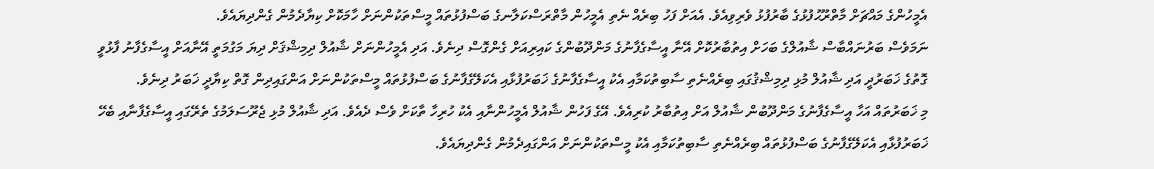އެމީހުންގެ މައްޗަށް މާތްރޫޙުފުޅުގެ ބާރުފުޅު ވެރިވިއެވެ. އެއަށް ފަހު ބިރެއް ނެތި އެމީހުން މާތްރަސްކަލާނގެ ބަސްފުޅުތައް މީސްތަކުންނަށް ހާމަކޮށް ކިޔާދެމުން ގެންދިޔައެވެ.
ނަމަވެސް ބަރުނައްބާސް ޝާއުލްގެ ބަހަށް އިތުބާރުކޮށް އޭނާ އީސާގެފާނުގެ މަންދޫބުންގެ ކައިރިއަށް ގެންގޮސް ދިނެވެ. އަދި އެމީހުންނަށް ޝާއުލް ދިމިޝްޤަށް ދިޔަ މަގުމަތީ އޭނާއަށް އީސާގެފާނު ފާޅުވީ ގޮތުގެ ޚަބަރުދީ އަދި ޝާއުލް މުޅި ދިމިޝްޤުގައި ބިރެއްނެތި ސާބިތުކަމާއި އެކު އީސާގެފާނުގެ ޚަބަރުފުޅާއި އެކަލޭގެފާނުގެ ބަސްފުޅުތައް މީސްތަކުންނަށް އަންގައިދިން ގޮތް ކިޔާދީ ޚަބަރު ދިނެވެ.
މި ޚަބަރުތައް އަހާ އީސާގެފާނުގެ މަންދޫބުން ޝާއުލް އަށް އިތުބާރު ކުރިއެވެ. އޭގެ ފަހުން ޝާއުލް އެމީހުންނާއި އެކު ހުރިހާ ތާކަށް ވެސް ދެއެވެ. އަދި ޝާއުލް މުޅި ޖެރޫސަލަމުގެ ތެރޭގައި އީސާގެފާނާއި ބެހޭ ޚަބަރުފުޅާއި އެކަލޭގެފާނުގެ ބަސްފުޅުތައް ބިރެއްނެތި ސާބިތުކަމާއި އެކު މީސްތަކުންނަށް އަންގައިދެމުން ގެންދިޔައެވެ.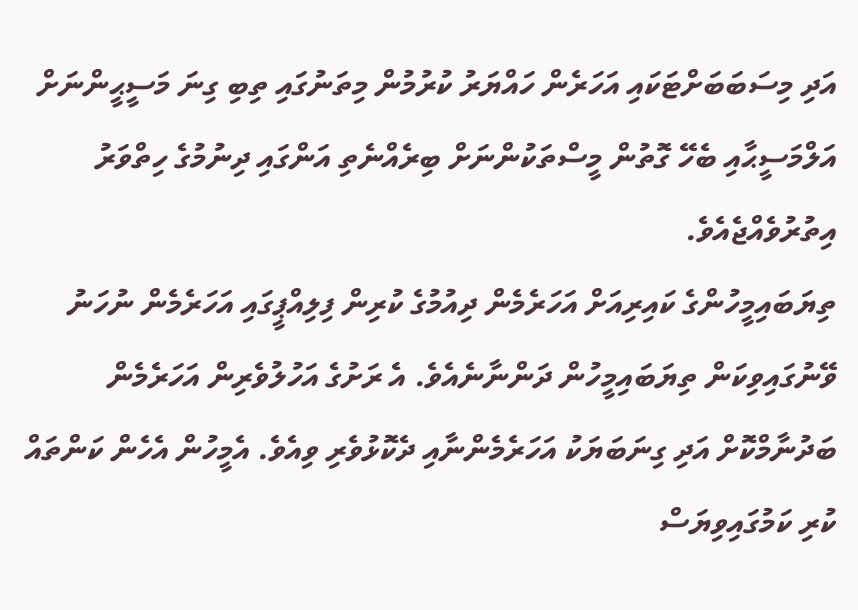އަދި މިސަބަބަށްޓަކައި އަހަރެން ހައްޔަރު ކުރުމުން މިތަނުގައި ތިބި ގިނަ މަސީޙީންނަށް އަލްމަސީޙާއި ބެހޭ ގޮތުން މީސްތަކުންނަށް ބިރެއްނެތި އަންގައި ދިނުމުގެ ހިތްވަރު އިތުރުވެއްޖެއެވެ.
ތިޔަބައިމީހުންގެ ކައިރިއަށް އަހަރެމެން ދިއުމުގެ ކުރިން ފިލިއްޕީގައި އަހަރެމެން ނުހަނު ވޭނުގައިވިކަން ތިޔަބައިމީހުން ދަންނާނެއެވެ. އެ ރަށުގެ އަހުލުވެރިން އަހަރެމެން ބަދުނާމްކޮށް އަދި ގިނަބަޔަކު އަހަރެމެންނާއި ދެކޮޅުވެރި ވިއެވެ. އެމީހުން އެހެން ކަންތައް ކުރި ކަމުގައިވިޔަސް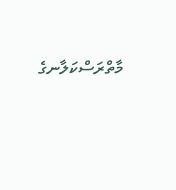މާތްރަސްކަލާނގެ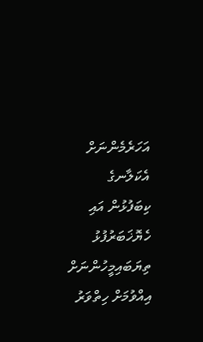އަހަރެމެންނަށް އެކަލާނގެ ކިބަފުޅުން އައި ހެޔޮޚަބަރުފުޅު ތިޔަބައިމީހުންނަށް އިއްވުމަށް ހިތްވަރު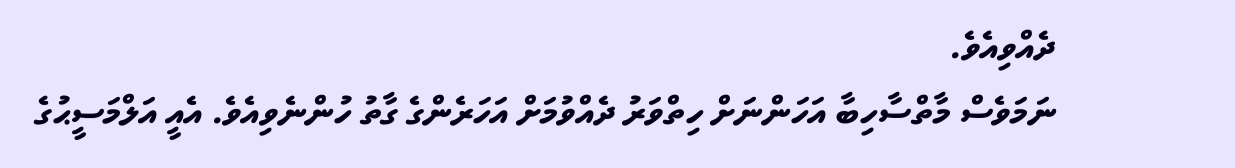ދެއްވިއެވެ.
ނަމަވެސް މާތްސާހިބާ އަހަންނަށް ހިތްވަރު ދެއްވުމަށް އަހަރެންގެ ގާތު ހުންނެވިއެވެ. އެއީ އަލްމަސީޙުގެ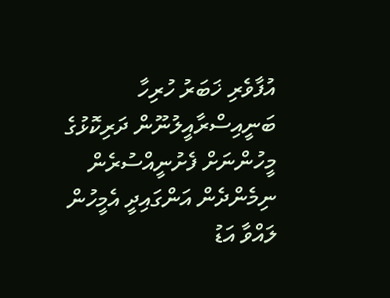އުފާވެރި ޚަބަރު ހުރިހާ ބަނީއިސްރާއީލުނޫން ދަރިކޮޅުގެ މީހުންނަށް ފެށުނީއްސުރެން ނިމެންދެން އަންގައިދީ އެމީހުން ލައްވާ އަޑު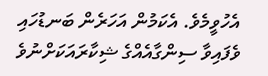އެހުވީމެވެ. އެކަމުން އަހަރެން ބަނޑުހައި ވެފައިވާ ސިންގާއެއްގެ ޝިކާރައަކަށްނުވެ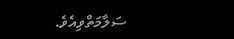ސަލާމަތްވިއެވެ.